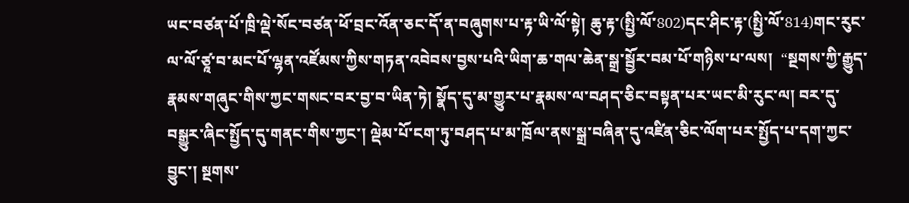ཡང་བཙན་པོ་ཁྲི་ལྡེ་སོང་བཙན་ཕོ་བྲང་འོན་ཅང་དོ་ན་བཞུགས་པ་རྟ་ཡི་ལོ་སྟེ། ཆུ་རྟ་(སྤྱི་ལོ་802)དང་ཤིང་རྟ་(སྤྱི་ལོ་814)གང་རུང་ལ་ལོ་ཙཱ་བ་མང་པོ་ལྷན་འཛོམས་ཀྱིས་གཏན་འབེབས་བྱས་པའི་ཡིག་ཆ་གལ་ཆེན་སྒྲ་སྦྱོར་བམ་པོ་གཉིས་པ་ལས།  “སྔགས་ཀྱི་རྒྱུད་རྣམས་གཞུང་གིས་ཀྱང་གསང་བར་བྱ་བ་ཡིན་ཏེ། སྣོད་དུ་མ་གྱུར་པ་རྣམས་ལ་བཤད་ཅིང་བསྟན་པར་ཡང་མི་རུང་ལ། བར་དུ་བསྒྱུར་ཞིང་སྤྱོད་དུ་གནང་གིས་ཀྱང་། ལྡེམ་པོ་ངག་ཏུ་བཤད་པ་མ་ཁྲོལ་ནས་སྒྲ་བཞིན་དུ་འཛིན་ཅིང་ལོག་པར་སྤྱོད་པ་དག་ཀྱང་བྱུང་། སྔགས་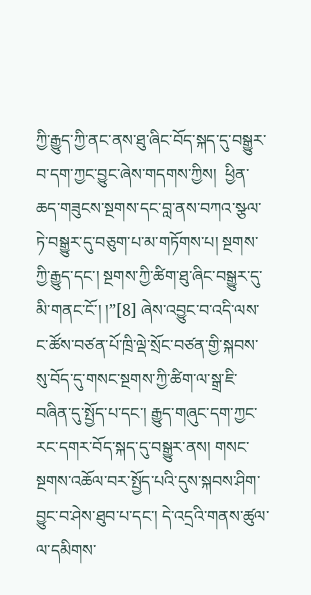ཀྱི་རྒྱུད་ཀྱི་ནང་ནས་ཐུ་ཞིང་བོད་སྐད་དུ་བསྒྱུར་བ་དག་ཀྱང་བྱུང་ཞེས་གདགས་ཀྱིས།  ཕྱིན་ཆད་གཟུངས་སྔགས་དང་བླ་ནས་བཀའ་སྩལ་ཏེ་བསྒྱུར་དུ་བཅུག་པ་མ་གཏོགས་པ། སྔགས་ཀྱི་རྒྱུད་དང་། སྔགས་ཀྱི་ཚིག་ཐུ་ཞིང་བསྒྱུར་དུ་མི་གནང་ངོ་། །”[8] ཞེས་འབྱུང་བ་འདི་ལས་ང་ཚོས་བཙན་པོ་ཁྲི་ལྡེ་སྲོང་བཙན་གྱི་སྐབས་སུ་བོད་དུ་གསང་སྔགས་ཀྱི་ཚིག་ལ་སྒྲ་ཇི་བཞིན་དུ་སྤྱོད་པ་དང་། རྒྱུད་གཞུང་དག་ཀྱང་རང་དགར་བོད་སྐད་དུ་བསྒྱུར་ནས། གསང་སྔགས་འཆོལ་བར་སྤྱོད་པའི་དུས་སྐབས་ཤིག་བྱུང་བ་ཤེས་ཐུབ་པ་དང་། དེ་འདྲའི་གནས་ཚུལ་ལ་དམིགས་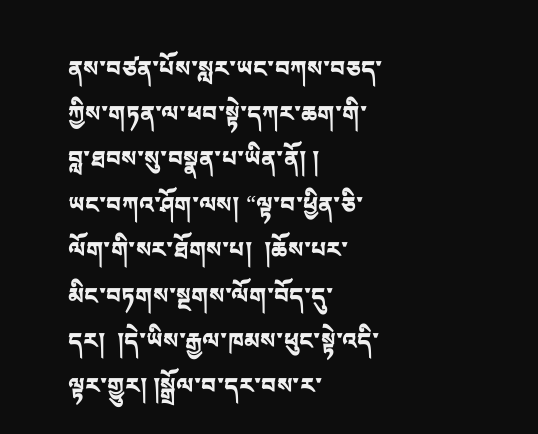ནས་བཙན་པོས་སླར་ཡང་བཀས་བཅད་ཀྱིས་གཏན་ལ་ཕབ་སྟེ་དཀར་ཆག་གི་བླ་ཐབས་སུ་བསྣན་པ་ཡིན་ནོ། །
ཡང་བཀའ་ཤོག་ལས། “ལྟ་བ་ཕྱིན་ཅི་ལོག་གི་སར་ཐོགས་པ།  །ཆོས་པར་མིང་བཏགས་སྔགས་ལོག་བོད་དུ་དར།  །དེ་ཡིས་རྒྱལ་ཁམས་ཕུང་སྟེ་འདི་ལྟར་གྱུར། །སྒྲོལ་བ་དར་བས་ར་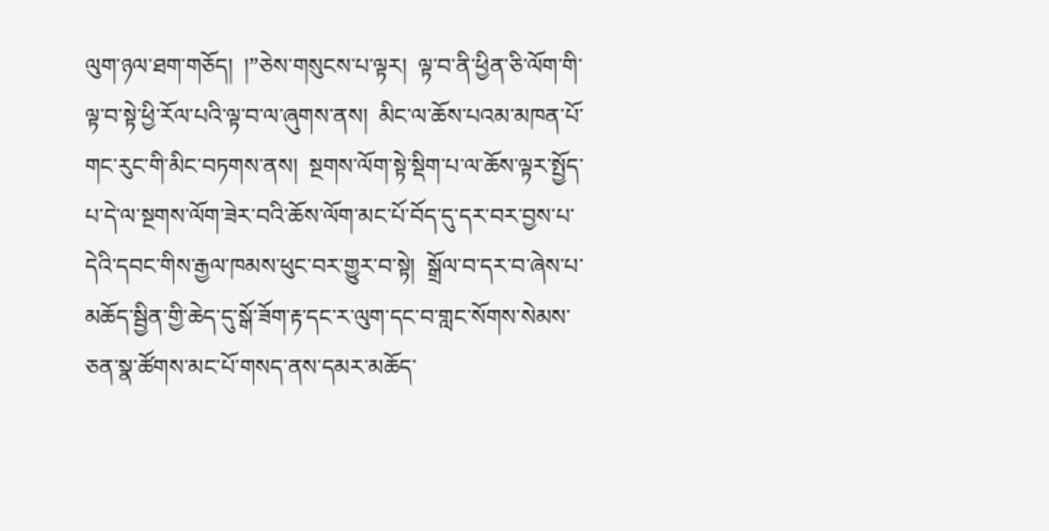ལུག་ཉལ་ཐག་གཅོད།  །”ཅེས་གསུངས་པ་ལྟར།  ལྟ་བ་ནི་ཕྱིན་ཅི་ལོག་གི་ལྟ་བ་སྟེ་ཕྱི་རོལ་པའི་ལྟ་བ་ལ་ཞུགས་ནས།  མིང་ལ་ཆོས་པའམ་མཁན་པོ་གང་རུང་གི་མིང་བཏགས་ནས།  སྔགས་ལོག་སྟེ་སྡིག་པ་ལ་ཆོས་ལྟར་སྤྱོད་པ་དེ་ལ་སྔགས་ལོག་ཟེར་བའི་ཆོས་ལོག་མང་པོ་བོད་དུ་དར་བར་བྱས་པ་དེའི་དབང་གིས་རྒྱལ་ཁམས་ཕུང་བར་གྱུར་བ་སྟེ།  སྒྲོལ་བ་དར་བ་ཞེས་པ་མཆོད་སྦྱིན་གྱི་ཆེད་དུ་སྒོ་ཟོག་རྟ་དང་ར་ལུག་དང་བ་གླང་སོགས་སེམས་ཅན་སྣ་ཚོགས་མང་པོ་གསད་ནས་དམར་མཆོད་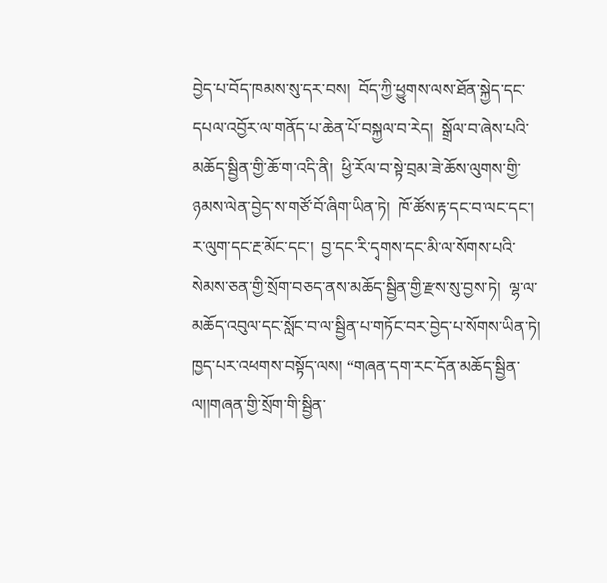བྱེད་པ་བོད་ཁམས་སུ་དར་བས།  བོད་ཀྱི་ཕྱུགས་ལས་ཐོན་སྐྱེད་དང་དཔལ་འབྱོར་ལ་གནོད་པ་ཆེན་པོ་བསྐྱལ་བ་རེད།  སྒྲོལ་བ་ཞེས་པའི་མཆོད་སྦྱིན་གྱི་ཆོ་ག་འདི་ནི།  ཕྱི་རོལ་བ་སྟེ་བྲམ་ཟེ་ཆོས་ལུགས་གྱི་ཉམས་ལེན་བྱེད་ས་གཙོ་བོ་ཞིག་ཡིན་ཏེ།  ཁོ་ཚོས་རྟ་དང་བ་ལང་དང་།  ར་ལུག་དང་རྔ་མོང་དང་།  བྱ་དང་རི་དྭགས་དང་མི་ལ་སོགས་པའི་སེམས་ཅན་གྱི་སྲོག་བཅད་ནས་མཆོད་སྦྱིན་གྱི་རྫས་སུ་བྱས་ཏེ།  ལྷ་ལ་མཆོད་འབུལ་དང་སློང་བ་ལ་སྦྱིན་པ་གཏོང་བར་བྱེད་པ་སོགས་ཡིན་ཏེ།   ཁྱད་པར་འཕགས་བསྟོད་ལས། “གཞན་དག་རང་དོན་མཆོད་སྦྱིན་ལ།།གཞན་གྱི་སྲོག་གི་སྦྱིན་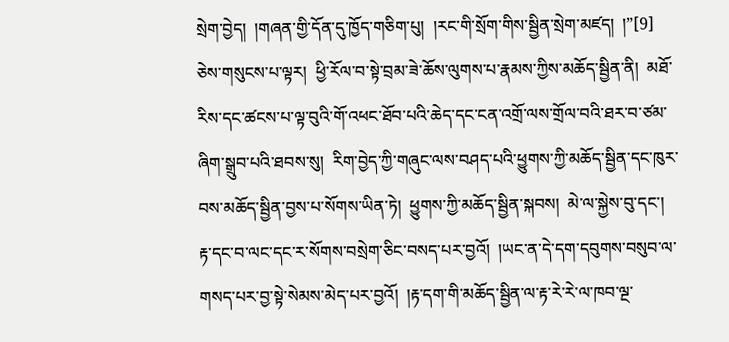སྲེག་བྱེད།  །གཞན་གྱི་དོན་དུ་ཁྱོད་གཅིག་པུ།  །རང་གི་སྲོག་གིས་སྦྱིན་སྲེག་མཛད།  །”[9] ཅེས་གསུངས་པ་ལྟར།  ཕྱི་རོལ་བ་སྟེ་བྲམ་ཟེ་ཆོས་ལུགས་པ་རྣམས་ཀྱིས་མཆོད་སྦྱིན་ནི།  མཐོ་རིས་དང་ཚངས་པ་ལྟ་བུའི་གོ་འཕང་ཐོབ་པའི་ཆེད་དང་ངན་འགྲོ་ལས་གྲོལ་བའི་ཐར་བ་ཙམ་ཞིག་སྒྲུབ་པའི་ཐབས་སུ།  རིག་བྱེད་ཀྱི་གཞུང་ལས་བཤད་པའི་ཕྱུགས་ཀྱི་མཆོད་སྦྱིན་དང་ཁུར་བས་མཆོད་སྦྱིན་བྱས་པ་སོགས་ཡིན་ཏེ།  ཕྱུགས་ཀྱི་མཆོད་སྦྱིན་སྐབས།  མེ་ལ་སྐྱེས་བུ་དང་།  རྟ་དང་བ་ལང་དང་ར་སོགས་བསྲེག་ཅིང་བསད་པར་བྱའོ།  །ཡང་ན་དེ་དག་དབུགས་བསུབ་ལ་གསད་པར་བྱ་སྟེ་སེམས་མེད་པར་བྱའོ།  །རྟ་དག་གི་མཆོད་སྦྱིན་ལ་རྟ་རེ་རེ་ལ་ཁབ་ལྔ་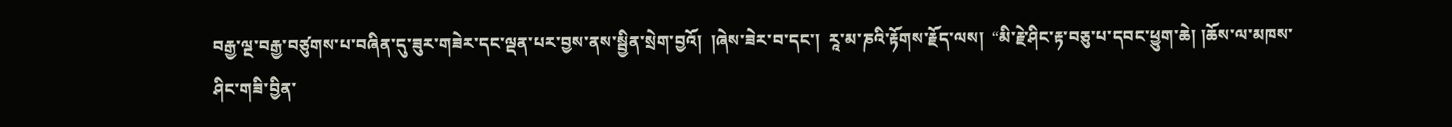བརྒྱ་ལྔ་བརྒྱ་བཙུགས་པ་བཞིན་དུ་ཟུར་གཟེར་དང་ལྡན་པར་བྱས་ནས་སྦྱིན་སྲེག་བྱའོ།  །ཞེས་ཟེར་བ་དང་།  རཱ་མ་ཎའི་རྟོགས་རྗོད་ལས།  “མི་རྗེ་ཤིང་རྟ་བཅུ་པ་དབང་ཕྱུག་ཆེ། །ཆོས་ལ་མཁས་ཤིང་གཟི་བྱིན་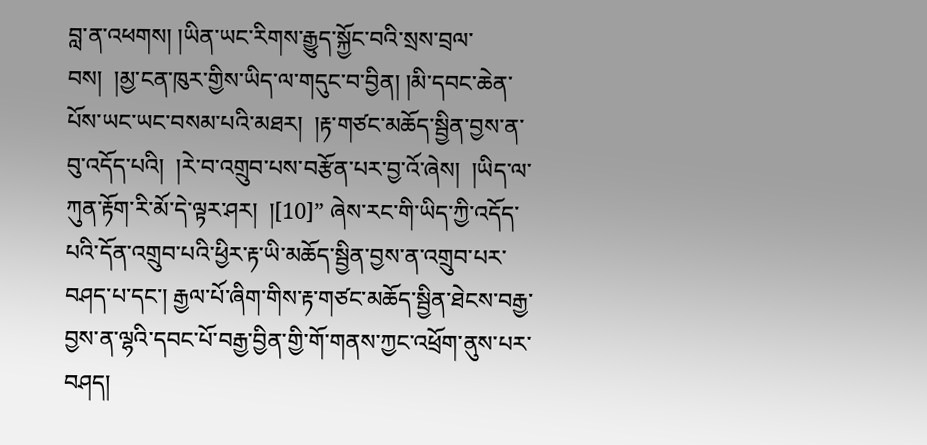བླ་ན་འཕགས། །ཡིན་ཡང་རིགས་རྒྱུད་སྐྱོང་བའི་སྲས་བྲལ་བས།  །མྱ་ངན་ཁུར་གྱིས་ཡིད་ལ་གདུང་བ་བྱིན། །མི་དབང་ཆེན་པོས་ཡང་ཡང་བསམ་པའི་མཐར།  །རྟ་གཙང་མཆོད་སྦྱིན་བྱས་ན་བུ་འདོད་པའི།  །རེ་བ་འགྲུབ་པས་བརྩོན་པར་བྱ་འོ་ཞེས།  །ཡིད་ལ་ཀུན་རྟོག་རི་མོ་དེ་ལྟར་ཤར།  །[10]” ཞེས་རང་གི་ཡིད་ཀྱི་འདོད་པའི་དོན་འགྲུབ་པའི་ཕྱིར་རྟ་ཡི་མཆོད་སྦྱིན་བྱས་ན་འགྲུབ་པར་བཤད་པ་དང་། རྒྱལ་པོ་ཞིག་གིས་རྟ་གཙང་མཆོད་སྦྱིན་ཐེངས་བརྒྱ་བྱས་ན་ལྷའི་དབང་པོ་བརྒྱ་བྱིན་གྱི་གོ་གནས་ཀྱང་འཕྲོག་ནུས་པར་བཤད།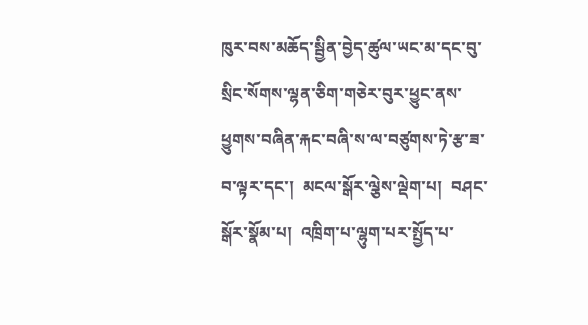ཁུར་བས་མཆོད་སྦྱིན་བྱེད་ཚུལ་ཡང་མ་དང་བུ་སྲིང་སོགས་ལྷན་ཅིག་གཅེར་བུར་ཕྱུང་ནས་ཕྱུགས་བཞིན་རྐང་བཞི་ས་ལ་བཙུགས་ཏེ་རྩ་ཟ་བ་ལྟར་དང་།  མངལ་སྒོར་ལྕེས་ལྡེག་པ།  བཤང་སྒོར་སྣོམ་པ།  འཁྲིག་པ་ལྷུག་པར་སྤྱོད་པ་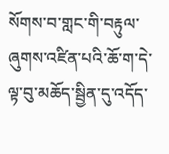སོགས་བ་གླང་གི་བརྟུལ་ཞུགས་འཛིན་པའི་ཆོ་ག་དེ་ལྟ་བུ་མཆོད་སྦྱིན་དུ་འདོད་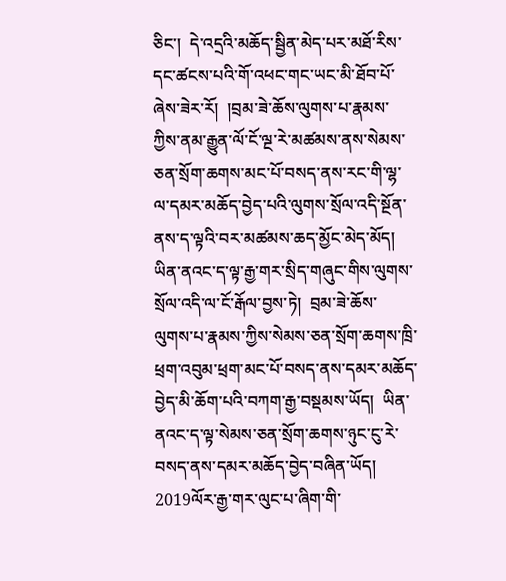ཅིང་།  དེ་འདྲའི་མཆོད་སྦྱིན་མེད་པར་མཐོ་རིས་དང་ཚངས་པའི་གོ་འཕང་གང་ཡང་མི་ཐོབ་པོ་ཞེས་ཟེར་རོ།  །བྲམ་ཟེ་ཆོས་ལུགས་པ་རྣམས་ཀྱིས་ནམ་རྒྱུན་ལོ་ངོ་ལྔ་རེ་མཚམས་ནས་སེམས་ཅན་སྲོག་ཆགས་མང་པོ་བསད་ནས་རང་གི་ལྷ་ལ་དམར་མཆོད་བྱེད་པའི་ལུགས་སྲོལ་འདི་སྔོན་ནས་ད་ལྟའི་བར་མཚམས་ཆད་མྱོང་མེད་མོད།  ཡིན་ནའང་ད་ལྟ་རྒྱ་གར་སྲིད་གཞུང་གིས་ལུགས་སྲོལ་འདི་ལ་ངོ་རྒོལ་བྱས་ཏེ།  བྲམ་ཟེ་ཆོས་ལུགས་པ་རྣམས་ཀྱིས་སེམས་ཅན་སྲོག་ཆགས་ཁྲི་ཕྲག་འབུམ་ཕྲག་མང་པོ་བསད་ནས་དམར་མཆོད་བྱེད་མི་ཆོག་པའི་བཀག་རྒྱ་བསྡམས་ཡོད།  ཡིན་ནའང་ད་ལྟ་སེམས་ཅན་སྲོག་ཆགས་ཉུང་ངུ་རེ་བསད་ནས་དམར་མཆོད་བྱེད་བཞིན་ཡོད།  2019ལོར་རྒྱ་གར་ལུང་པ་ཞིག་གི་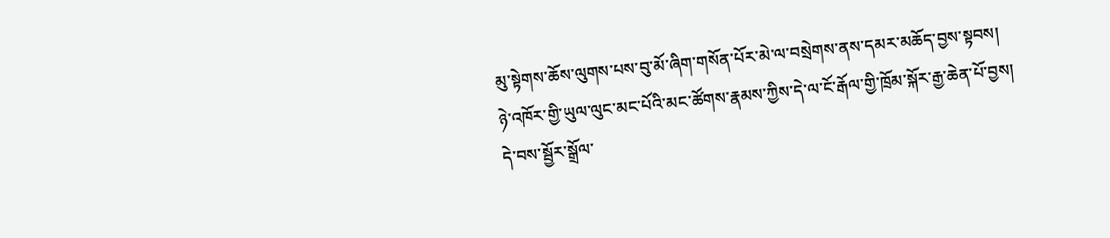མུ་སྟེགས་ཆོས་ལུགས་པས་བུ་མོ་ཞིག་གསོན་པོར་མེ་ལ་བསྲེགས་ནས་དམར་མཆོད་བྱས་སྟབས།  ཉེ་འཁོར་གྱི་ཡུལ་ལུང་མང་པོའི་མང་ཚོགས་རྣམས་ཀྱིས་དེ་ལ་ངོ་རྒོལ་གྱི་ཁྲོམ་སྐོར་རྒྱ་ཆེན་པོ་བྱས།  དེ་བས་སྦྱོར་སྒྲོལ་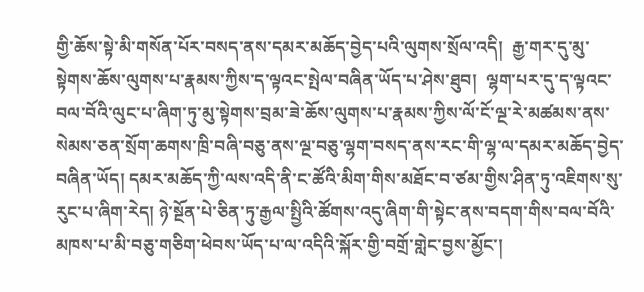གྱི་ཆོས་སྟེ་མི་གསོན་པོར་བསད་ནས་དམར་མཆོད་བྱེད་པའི་ལུགས་སྲོལ་འདི།  རྒྱ་གར་དུ་མུ་སྟེགས་ཆོས་ལུགས་པ་རྣམས་ཀྱིས་ད་ལྟའང་སྤེལ་བཞིན་ཡོད་པ་ཤེས་ཐུབ།  ལྷག་པར་དུ་ད་ལྟའང་བལ་བོའི་ལུང་པ་ཞིག་ཏུ་མུ་སྟེགས་བྲམ་ཟེ་ཆོས་ལུགས་པ་རྣམས་ཀྱིས་ལོ་ངོ་ལྔ་རེ་མཚམས་ནས་སེམས་ཅན་སྲོག་ཆགས་ཁྲི་བཞི་བཅུ་ནས་ལྔ་བཅུ་ལྷག་བསད་ནས་རང་གི་ལྷ་ལ་དམར་མཆོད་བྱེད་བཞིན་ཡོད། དམར་མཆོད་ཀྱི་ལས་འདི་ནི་ང་ཚོའི་མིག་གིས་མཐོང་བ་ཙམ་གྱིས་ཤིན་ཏུ་འཇིགས་སུ་རུང་པ་ཞིག་རེད། ཉེ་སྔོན་པེ་ཅིན་ཏུ་རྒྱལ་སྤྱིའི་ཚོགས་འདུ་ཞིག་གི་སྟེང་ནས་བདག་གིས་བལ་བོའི་མཁས་པ་མི་བཅུ་གཅིག་ཕེབས་ཡོད་པ་ལ་འདིའི་སྐོར་གྱི་བགྲོ་གླེང་བྱས་མྱོང་།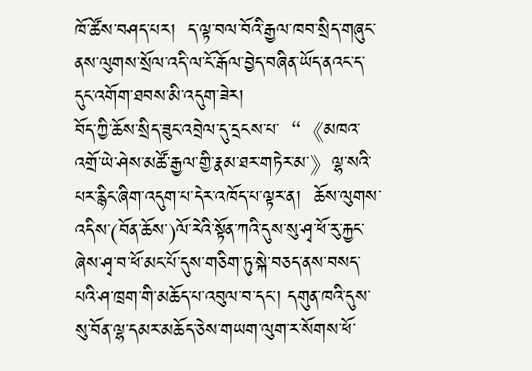ཁོ་ཚོས་བཤད་པར།  ད་ལྟ་བལ་བོའི་རྒྱལ་ཁབ་སྲིད་གཞུང་ནས་ལུགས་སྲོལ་འདི་ལ་ངོ་རྒོལ་བྱེད་བཞིན་ཡོད་ནའང་ད་དུང་འགོག་ཐབས་མི་འདུག་ཟེར།
བོད་ཀྱི་ཆོས་སྲིད་ཟུང་འབྲེལ་དུ་དྲངས་པ་“《མཁའ་འགྲོ་ཡེ་ཤེས་མཚོ་རྒྱལ་གྱི་རྣམ་ཐར་གཏེར་མ་》ལྷ་སའི་པར་རྙིང་ཞིག་འདུག་པ་དེར་འཁོད་པ་ལྟར་ན།  ཆོས་ལུགས་འདིས་(བོན་ཆོས་)ལོ་རེའི་སྟོན་ཀའི་དུས་སུ་ཤྭ་ཕོ་རུ་རྐྱང་ཞེས་ཤྭ་བ་ཕོ་མང་པོ་དུས་གཅིག་ཏུ་སྐེ་བཅད་ནས་བསད་པའི་ཤ་ཁྲག་གི་མཆོད་པ་འབུལ་བ་དང་། དགུན་ཁའི་དུས་སུ་བོན་ལྷ་དམར་མཆོད་ཅེས་གཡག་ལུག་ར་སོགས་ཕོ་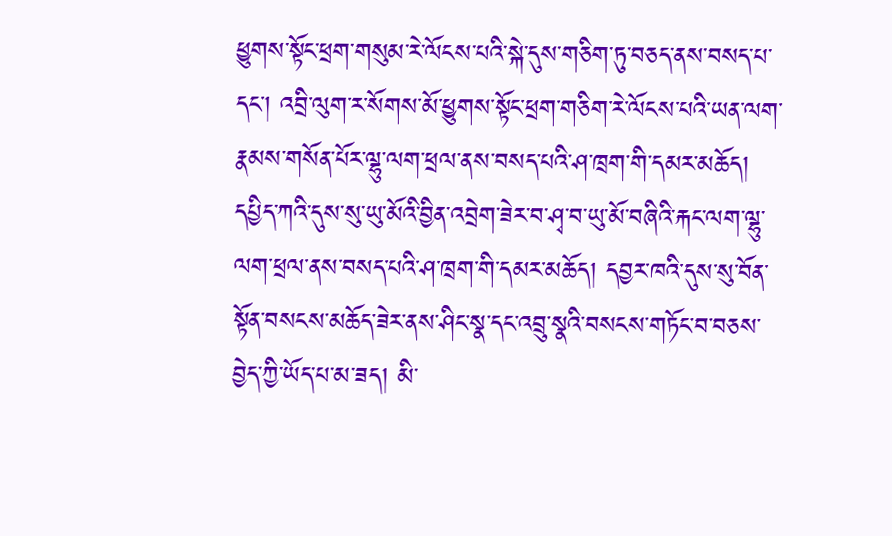ཕྱུགས་སྟོང་ཕྲག་གསུམ་རེ་ལོངས་པའི་སྐེ་དུས་གཅིག་ཏུ་བཅད་ནས་བསད་པ་དང་། འབྲི་ལུག་ར་སོགས་མོ་ཕྱུགས་སྟོང་ཕྲག་གཅིག་རེ་ལོངས་པའི་ཡན་ལག་རྣམས་གསོན་པོར་ལྷུ་ལག་ཕྲལ་ནས་བསད་པའི་ཤ་ཁྲག་གི་དམར་མཆོད། དཔྱིད་ཀའི་དུས་སུ་ཡུ་མོའི་བྱིན་འབྲེག་ཟེར་བ་ཤྭ་བ་ཡུ་མོ་བཞིའི་རྐང་ལག་ལྷུ་ལག་ཕྲལ་ནས་བསད་པའི་ཤ་ཁྲག་གི་དམར་མཆོད། དབྱར་ཁའི་དུས་སུ་བོན་སྟོན་བསངས་མཆོད་ཟེར་ནས་ཤིང་སྣ་དང་འབྲུ་སྣའི་བསངས་གཏོང་བ་བཅས་བྱེད་ཀྱི་ཡོད་པ་མ་ཟད། མི་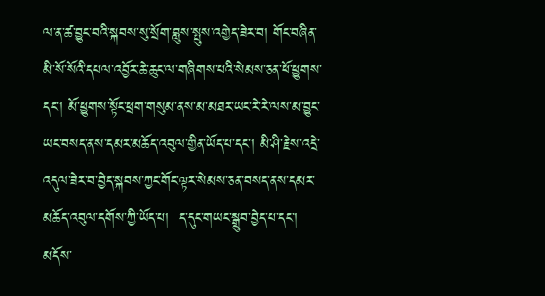ལ་ན་ཚ་བྱུང་བའི་སྐབས་སུ་སྲོག་བླུས་སྤུས་འགྱེད་ཟེར་བ། གོང་བཞིན་མི་སོ་སོའི་དཔལ་འབྱོར་ཆེ་ཆུང་ལ་གཞིགས་པའི་སེམས་ཅན་ཕོ་ཕྱུགས་དང་། མོ་ཕྱུགས་སྟོང་ཕྲག་གསུམ་ནས་མ་མཐར་ཡང་རེ་རེ་ལས་མ་བྱུང་ཡང་བསད་ནས་དམར་མཆོད་འབུལ་གྱིན་ཡོད་པ་དང་། མི་ཤི་རྗེས་འདྲེ་འདུལ་ཟེར་བ་བྱེད་སྐབས་ཀྱང་གོང་ལྟར་སེམས་ཅན་བསད་ནས་དམར་མཆོད་འབུལ་དགོས་ཀྱི་ཡོད་པ།  ད་དུང་གཡང་སྒྲུབ་བྱེད་པ་དང་།  མདོས་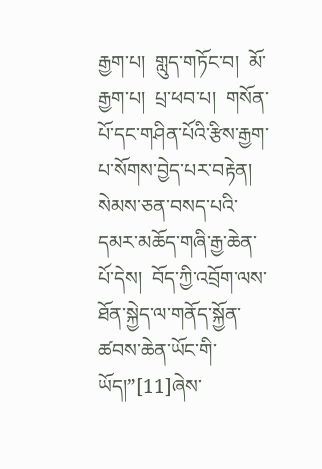རྒྱག་པ།  གླུད་གཏོང་བ།  མོ་རྒྱག་པ།  པྲ་ཕབ་པ།  གསོན་པོ་དང་གཤིན་པོའི་རྩིས་རྒྱག་པ་སོགས་བྱེད་པར་བརྟེན།  སེམས་ཅན་བསད་པའི་དམར་མཆོད་གཞི་རྒྱ་ཆེན་པོ་དེས།  བོད་ཀྱི་འབྲོག་ལས་ཐོན་སྐྱེད་ལ་གནོད་སྐྱོན་ཚབས་ཆེན་ཡོང་གི་ཡོད།”[11]ཞེས་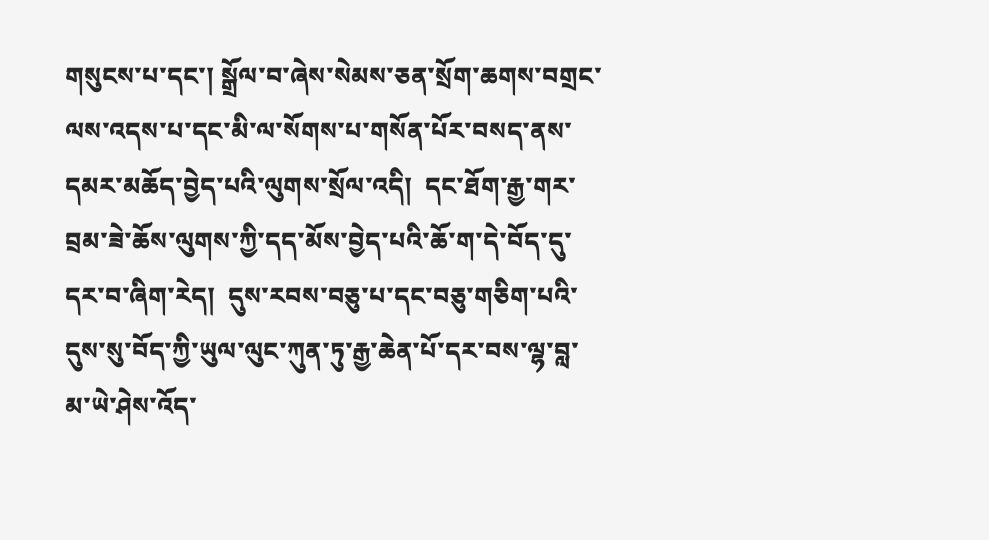གསུངས་པ་དང་། སྒྲོལ་བ་ཞེས་སེམས་ཅན་སྲོག་ཆགས་བགྲང་ལས་འདས་པ་དང་མི་ལ་སོགས་པ་གསོན་པོར་བསད་ནས་དམར་མཆོད་བྱེད་པའི་ལུགས་སྲོལ་འདི།  དང་ཐོག་རྒྱ་གར་བྲམ་ཟེ་ཆོས་ལུགས་ཀྱི་དད་མོས་བྱེད་པའི་ཆོ་ག་དེ་བོད་དུ་དར་བ་ཞིག་རེད།  དུས་རབས་བཅུ་པ་དང་བཅུ་གཅིག་པའི་དུས་སུ་བོད་ཀྱི་ཡུལ་ལུང་ཀུན་ཏུ་རྒྱ་ཆེན་པོ་དར་བས་ལྷ་བླ་མ་ཡེ་ཤེས་འོད་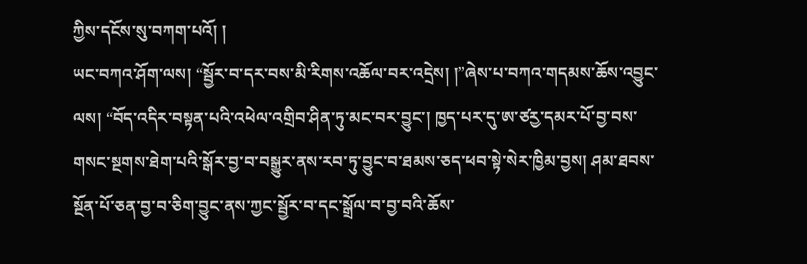ཀྱིས་དངོས་སུ་བཀག་པའོ། །
ཡང་བཀའ་ཤོག་ལས། “སྦྱོར་བ་དར་བས་མི་རིགས་འཆོལ་བར་འདྲེས། །”ཞེས་པ་བཀའ་གདམས་ཆོས་འབྱུང་ལས། “བོད་འདིར་བསྟན་པའི་འཕེལ་འགྲིབ་ཤིན་ཏུ་མང་བར་བྱུང་། ཁྱད་པར་དུ་ཨ་ཙརྱ་དམར་པོ་བྱ་བས་གསང་སྔགས་ཐེག་པའི་སྒོར་བྱ་བ་བསྒྱུར་ནས་རབ་ཏུ་བྱུང་བ་ཐམས་ཅད་ཕབ་སྟེ་སེར་ཁྱིམ་བྱས། ཤམ་ཐབས་སྔོན་པོ་ཅན་བྱ་བ་ཅིག་བྱུང་ནས་ཀྱང་སྦྱོར་བ་དང་སྒྲོལ་བ་བྱ་བའི་ཆོས་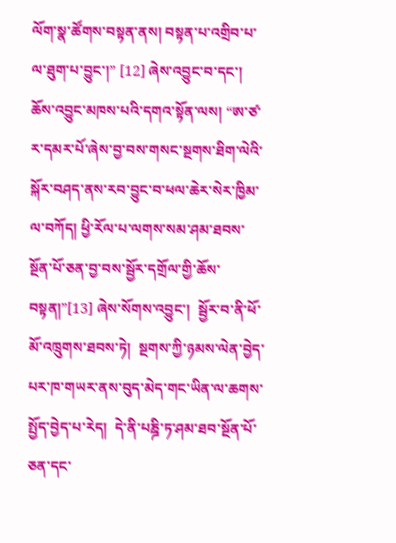ལོག་སྣ་ཚོགས་བསྟན་ནས། བསྟན་པ་འགྲིབ་པ་ལ་ཐུག་པ་བྱུང་།” [12] ཞེས་འབྱུང་བ་དང་།  ཆོས་འབྱུང་མཁས་པའི་དགའ་སྟོན་ལས། “ཨ་ཙ་ར་དམར་པོ་ཞེས་བྱ་བས་གསང་སྔགས་ཐིག་ལེའི་སྐོར་བཤད་ནས་རབ་བྱུང་བ་ཕལ་ཆེར་སེར་ཁྱིམ་ལ་བཀོད། ཕྱི་རོལ་པ་ལགས་སམ་ཤམ་ཐབས་སྔོན་པོ་ཅན་བྱ་བས་སྦྱོར་དགྲོལ་གྱི་ཆོས་བསྟན།”[13] ཞེས་སོགས་འབྱུང་།  སྦྱོར་བ་ནི་ཕོ་མོ་འཁྲུགས་ཐབས་ཏེ།  སྔགས་ཀྱི་ཉམས་ལེན་བྱེད་པར་ཁ་གཡར་ནས་བུད་མེད་གང་ཡིན་ལ་ཆགས་སྤྱོད་བྱེད་པ་རེད།  དེ་ནི་པཎྜི་ཏ་ཤམ་ཐབ་སྔོན་པོ་ཅན་དང་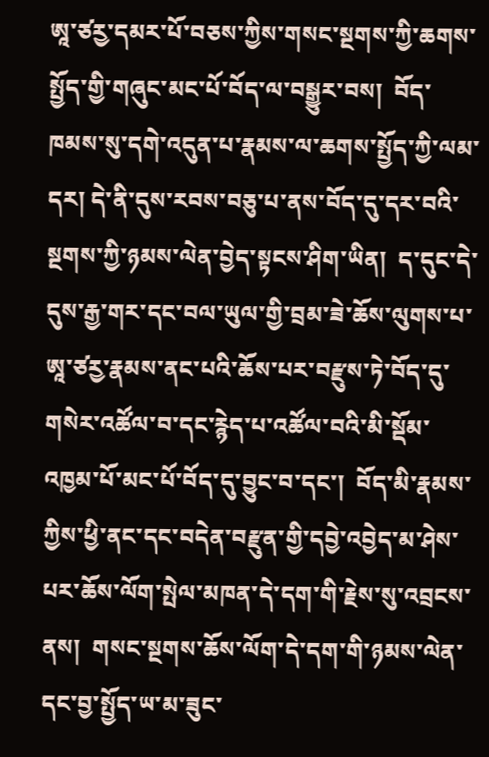ཨཱ་ཙརྱ་དམར་པོ་བཅས་ཀྱིས་གསང་སྔགས་ཀྱི་ཆགས་སྤྱོད་གྱི་གཞུང་མང་པོ་བོད་ལ་བསྒྱུར་བས།  བོད་ཁམས་སུ་དགེ་འདུན་པ་རྣམས་ལ་ཆགས་སྤྱོད་ཀྱི་ལམ་དར། དེ་ནི་དུས་རབས་བཅུ་པ་ནས་བོད་དུ་དར་བའི་སྔགས་ཀྱི་ཉམས་ལེན་བྱེད་སྟངས་ཤིག་ཡིན།  ད་དུང་དེ་དུས་རྒྱ་གར་དང་བལ་ཡུལ་གྱི་བྲམ་ཟེ་ཆོས་ལུགས་པ་ཨཱ་ཙརྱ་རྣམས་ནང་པའི་ཆོས་པར་བརྫུས་ཏེ་བོད་དུ་གསེར་འཚོལ་བ་དང་རྙེད་པ་འཚོལ་བའི་མི་སྡོམ་འཁྱམ་པོ་མང་པོ་བོད་དུ་བྱུང་བ་དང་།  བོད་མི་རྣམས་ཀྱིས་ཕྱི་ནང་དང་བདེན་བརྫུན་གྱི་དབྱེ་འབྱེད་མ་ཤེས་པར་ཆོས་ལོག་སྤེལ་མཁན་དེ་དག་གི་རྗེས་སུ་འབྲངས་ནས།  གསང་སྔགས་ཆོས་ལོག་དེ་དག་གི་ཉམས་ལེན་དང་བྱ་སྤྱོད་ཡ་མ་ཟུང་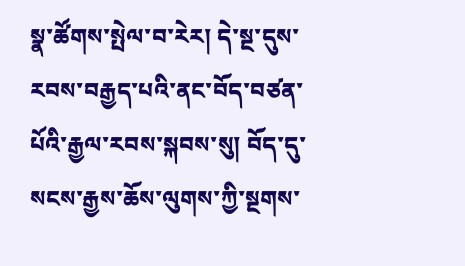སྣ་ཚོགས་སྤེལ་བ་རེར། དེ་སྔ་དུས་རབས་བརྒྱད་པའི་ནང་བོད་བཙན་པོའི་རྒྱལ་རབས་སྐབས་སུ། བོད་དུ་སངས་རྒྱས་ཆོས་ལུགས་ཀྱི་སྔགས་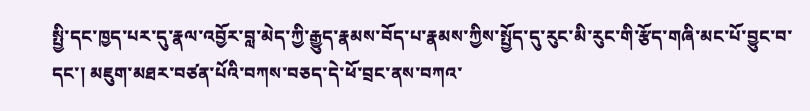སྤྱི་དང་ཁྱད་པར་དུ་རྣལ་འབྱོར་བླ་མེད་ཀྱི་རྒྱུད་རྣམས་བོད་པ་རྣམས་ཀྱིས་སྤྱོད་དུ་རུང་མི་རུང་གི་རྩོད་གཞི་མང་པོ་བྱུང་བ་དང་། མཇུག་མཐར་བཙན་པོའི་བཀས་བཅད་དེ་ཕོ་བྲང་ནས་བཀའ་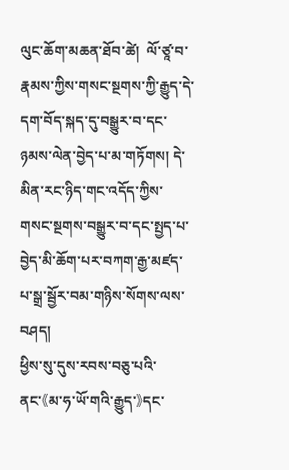ལུང་ཆོག་མཆན་ཐོབ་ཚེ།  ལོ་ཙཱ་བ་རྣམས་ཀྱིས་གསང་སྔགས་ཀྱི་རྒྱུད་དེ་དག་བོད་སྐད་དུ་བསྒྱུར་བ་དང་ཉམས་ལེན་བྱེད་པ་མ་གཏོགས། དེ་མིན་རང་ཉིད་གང་འདོད་ཀྱིས་གསང་སྔགས་བསྒྱུར་བ་དང་སྤྱད་པ་བྱེད་མི་ཆོག་པར་བཀག་རྒྱ་མཛད་པ་སྒྲ་སྦྱོར་བམ་གཉིས་སོགས་ལས་བཤད།
ཕྱིས་སུ་དུས་རབས་བཅུ་པའི་ནང་《མ་ཧ་ཡོ་གའི་རྒྱུད་》དང་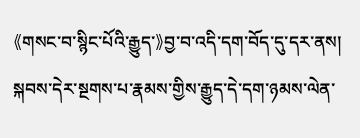《གསང་བ་སྙིང་པོའི་རྒྱུད་》བྱ་བ་འདི་དག་བོད་དུ་དར་ནས། སྐབས་དེར་སྔགས་པ་རྣམས་གྱིས་རྒྱུད་དེ་དག་ཉམས་ལེན་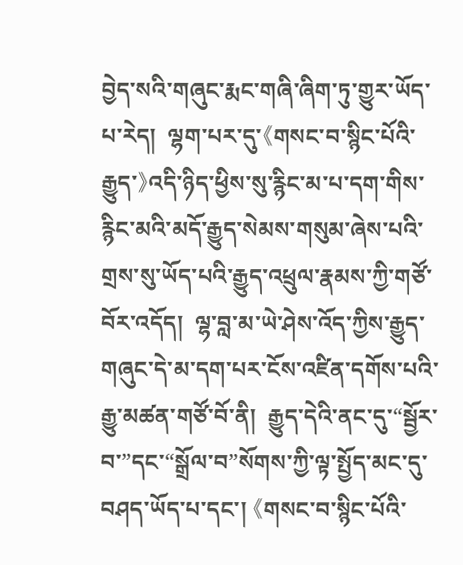བྱེད་སའི་གཞུང་རྨང་གཞི་ཞིག་ཏུ་གྱུར་ཡོད་པ་རེད།  ལྷག་པར་དུ་《གསང་བ་སྙིང་པོའི་རྒྱུད་》འདི་ཉིད་ཕྱིས་སུ་རྙིང་མ་པ་དག་གིས་རྙིང་མའི་མདོ་རྒྱུད་སེམས་གསུམ་ཞེས་པའི་གྲས་སུ་ཡོད་པའི་རྒྱུད་འཕྲུལ་རྣམས་ཀྱི་གཙོ་བོར་འདོད།  ལྷ་བླ་མ་ཡེ་ཤེས་འོད་ཀྱིས་རྒྱུད་གཞུང་དེ་མ་དག་པར་ངོས་འཛིན་དགོས་པའི་རྒྱུ་མཚན་གཙོ་བོ་ནི།  རྒྱུད་དེའི་ནང་དུ་“སྦྱོར་བ་”དང་“སྒྲོལ་བ”སོགས་ཀྱི་ལྟ་སྤྱོད་མང་དུ་བཤད་ཡོད་པ་དང་། 《གསང་བ་སྙིང་པོའི་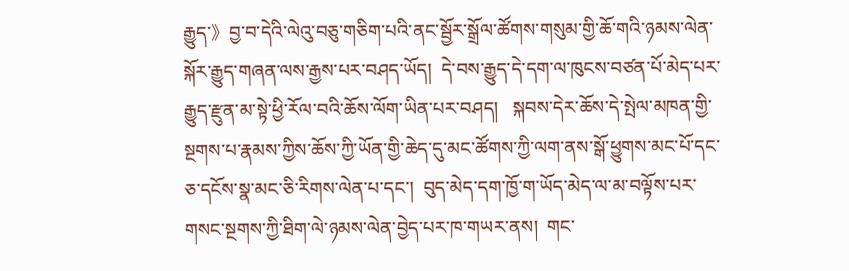རྒྱུད་》བྱ་བ་དེའི་ལེའུ་བཅུ་གཅིག་པའི་ནང་སྦྱོར་སྒྲོལ་ཚོགས་གསུམ་གྱི་ཆོ་གའི་ཉམས་ལེན་སྐོར་རྒྱུད་གཞན་ལས་རྒྱས་པར་བཤད་ཡོད།  དེ་བས་རྒྱུད་དེ་དག་ལ་ཁུངས་བཙན་པོ་མེད་པར་རྒྱུད་རྫུན་མ་སྟེ་ཕྱི་རོལ་བའི་ཆོས་ལོག་ཡིན་པར་བཤད།   སྐབས་དེར་ཆོས་དེ་སྤེལ་མཁན་གྱི་སྔགས་པ་རྣམས་ཀྱིས་ཆོས་ཀྱི་ཡོན་གྱི་ཆེད་དུ་མང་ཚོགས་ཀྱི་ལག་ནས་སྒོ་ཕྱུགས་མང་པོ་དང་ཅ་དངོས་སྣ་མང་ཅི་རིགས་ལེན་པ་དང་།  བུད་མེད་དག་ཁྱོ་ག་ཡོད་མེད་ལ་མ་བལྟོས་པར་གསང་སྔགས་ཀྱི་ཐིག་ལེ་ཉམས་ལེན་བྱེད་པར་ཁ་གཡར་ནས།  གང་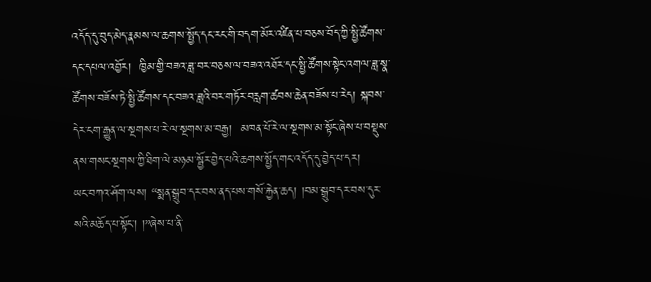འདོད་དུ་བུད་མེད་རྣམས་ལ་ཆགས་སྤྱོད་དང་རང་གི་བདག་མོར་འཛིན་པ་བཅས་བོད་ཀྱི་སྤྱི་ཚོགས་དང་དཔལ་འབྱོར།  ཁྱིམ་གྱི་བཟའ་ཟླ་བར་བཅས་ལ་བཟའ་འཐོར་དང་སྤྱི་ཚོགས་སྟེང་འགལ་ཟླ་སྣ་ཚོགས་བཟོས་ཏེ་སྤྱི་ཚོགས་དང་བཟའ་ཟླའི་བར་གཏོར་བརླག་ཚབས་ཆེན་བཟོས་པ་རེད། སྐབས་དེར་ངག་རྒྱུན་ལ་སྔགས་པ་རེ་ལ་སྔགས་མ་བརྒྱ།  མཁན་པོ་རེ་ལ་སྔགས་མ་སྟོང་ཞེས་པ་བསྡུས་ནས་གསང་སྔགས་ཀྱི་ཐིག་ལེ་མཉམ་སྦྱོར་བྱེད་པའི་ཆགས་སྤྱོད་གང་འདོད་དུ་བྱེད་པ་དར།
ཡང་བཀའ་ཤོག་ལས། “སྨན་སྒྲུབ་དར་བས་ནད་པས་གསོ་རྐྱེན་ཆད། །བམ་སྒྲུབ་དར་བས་དུར་སའི་མཆོད་པ་སྟོང་། །”ཞེས་པ་ནི་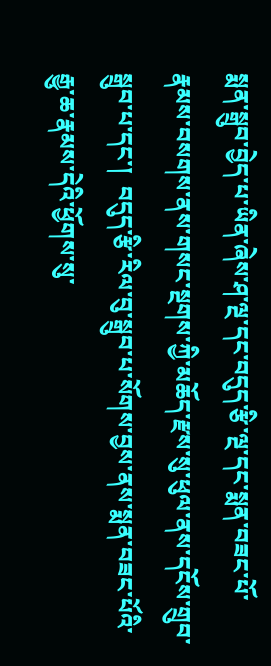སྨན་སྒྲུབ་བྱེད་པ་ཡིན་ཞེས་ཤ་ལྔ་དང་བདུད་རྩི་ལྔ་དང་སྨན་བཟང་པོ་རྣམས་བསགས་ནས་གསང་སྔགས་ཀྱི་མཆོད་རྫས་སུ་ཕུལ་ནས་དངོས་གྲུབ་སྒྲུབ་པ་དང་།  བདུད་རྩི་རིལ་བུ་སྒྲུབ་པ་སོགས་བྱས་ནས་སྨན་བཟང་པོའི་རྒྱུ་ཆ་རྣམས་དེའི་ཕྱོགས་སུ་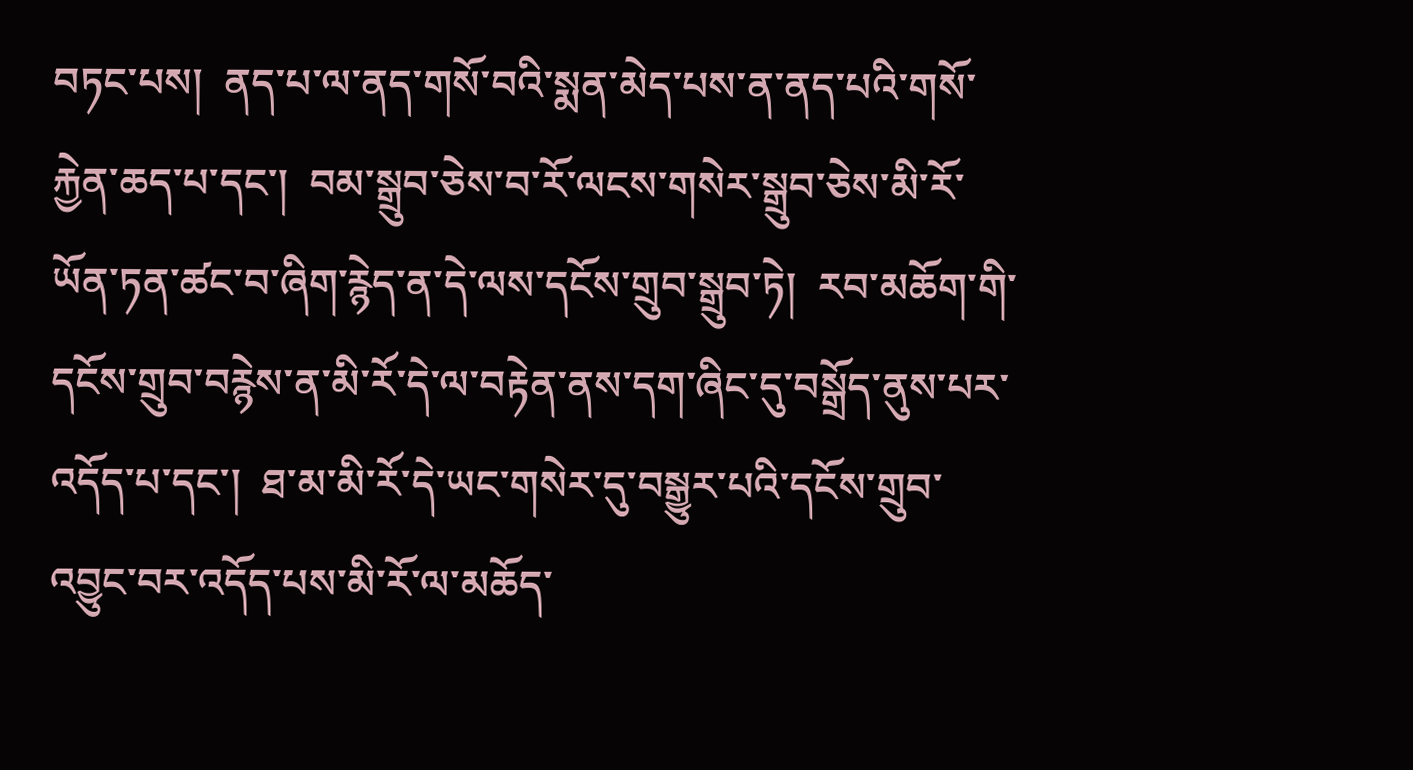བཏང་པས།  ནད་པ་ལ་ནད་གསོ་བའི་སྨན་མེད་པས་ན་ནད་པའི་གསོ་རྐྱེན་ཆད་པ་དང་།  བམ་སྒྲུབ་ཅེས་བ་རོ་ལངས་གསེར་སྒྲུབ་ཅེས་མི་རོ་ཡོན་ཏན་ཚང་བ་ཞིག་རྙེད་ན་དེ་ལས་དངོས་གྲུབ་སྒྲུབ་ཏེ།  རབ་མཆོག་གི་དངོས་གྲུབ་བརྙེས་ན་མི་རོ་དེ་ལ་བརྟེན་ནས་དག་ཞིང་དུ་བསྒྲོད་ནུས་པར་འདོད་པ་དང་།  ཐ་མ་མི་རོ་དེ་ཡང་གསེར་དུ་བསྒྱུར་པའི་དངོས་གྲུབ་འབྱུང་བར་འདོད་པས་མི་རོ་ལ་མཆོད་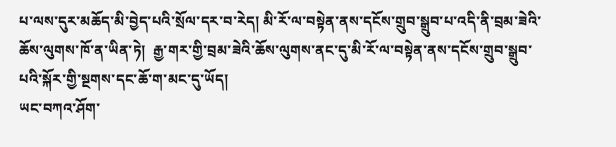པ་ལས་དུར་མཆོད་མི་བྱེད་པའི་སྲོལ་དར་བ་རེད། མི་རོ་ལ་བསྟེན་ནས་དངོས་གྲུབ་སྒྲུབ་པ་འདི་ནི་བྲམ་ཟེའི་ཆོས་ལུགས་ཁོ་ན་ཡིན་ཏེ།  རྒྱ་གར་གྱི་བྲམ་ཟེའི་ཆོས་ལུགས་ནང་དུ་མི་རོ་ལ་བསྟེན་ནས་དངོས་གྲུབ་སྒྲུབ་པའི་སྐོར་གྱི་སྔགས་དང་ཆོ་ག་མང་དུ་ཡོད།
ཡང་བཀའ་ཤོག་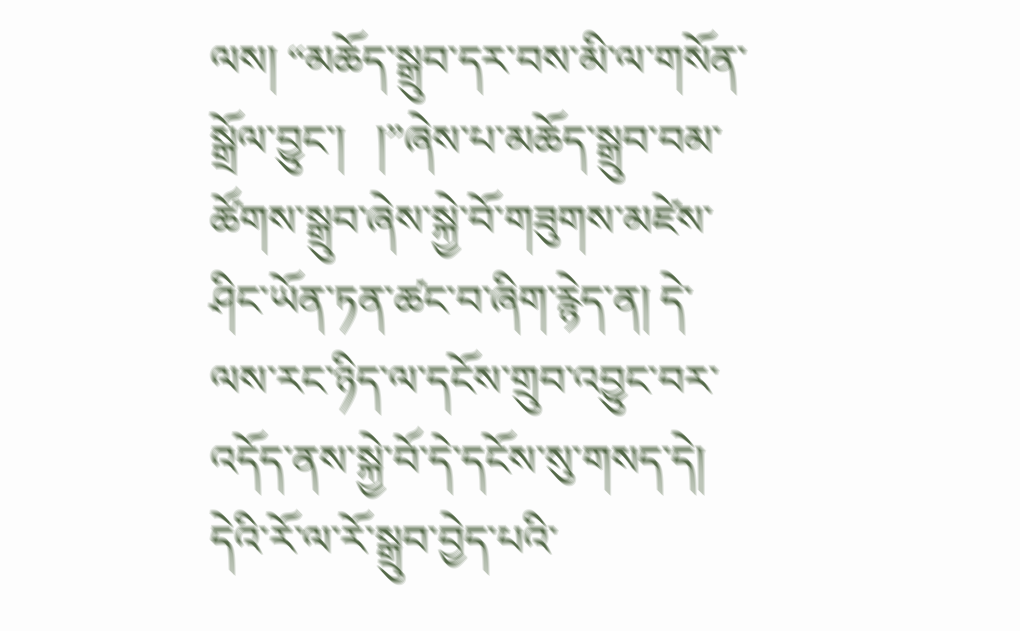ལས། “མཆོད་སྒྲུབ་དར་བས་མི་ལ་གསོན་སྒྲོལ་བྱུང་།   །”ཞེས་པ་མཆོད་སྒྲུབ་བམ་ཚོགས་སྒྲུབ་ཞེས་སྐྱེ་བོ་གཟུགས་མཛེས་ཤིང་ཡོན་ཏན་ཚང་བ་ཞིག་རྙེད་ན། དེ་ལས་རང་ཉིད་ལ་དངོས་གྲུབ་འབྱུང་བར་འདོད་ནས་སྐྱེ་བོ་དེ་དངོས་སུ་གསད་དེ།  དེའི་རོ་ལ་རོ་སྒྲུབ་བྱེད་པའི་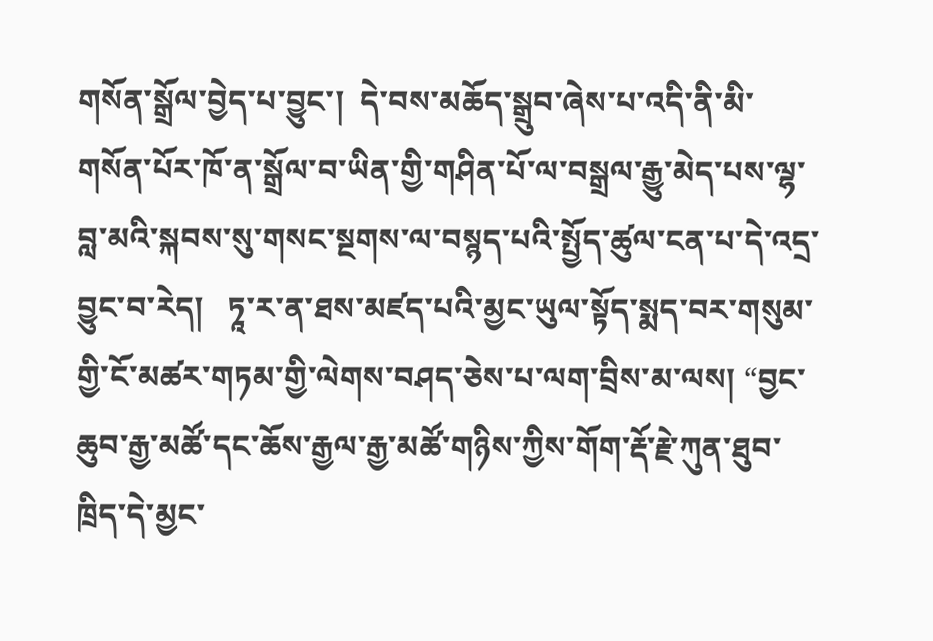གསོན་སྒྲོལ་བྱེད་པ་བྱུང་།  དེ་བས་མཆོད་སྒྲུབ་ཞེས་པ་འདི་ནི་མི་གསོན་པོར་ཁོ་ན་སྒྲོལ་བ་ཡིན་གྱི་གཤིན་པོ་ལ་བསྒྲལ་རྒྱུ་མེད་པས་ལྷ་བླ་མའི་སྐབས་སུ་གསང་སྔགས་ལ་བསྙད་པའི་སྤྱོད་ཚུལ་ངན་པ་དེ་འདྲ་བྱུང་བ་རེད།   ཏཱ་ར་ན་ཐས་མཛད་པའི་མྱང་ཡུལ་སྟོད་སྨད་བར་གསུམ་གྱི་ངོ་མཚར་གཏམ་གྱི་ལེགས་བཤད་ཅེས་པ་ལག་བྲིས་མ་ལས། “བྱང་ཆུབ་རྒྱ་མཚོ་དང་ཆོས་རྒྱལ་རྒྱ་མཚོ་གཉིས་ཀྱིས་གོག་རྡོ་རྗེ་ཀུན་ཐུབ་ཁྲིད་དེ་མྱང་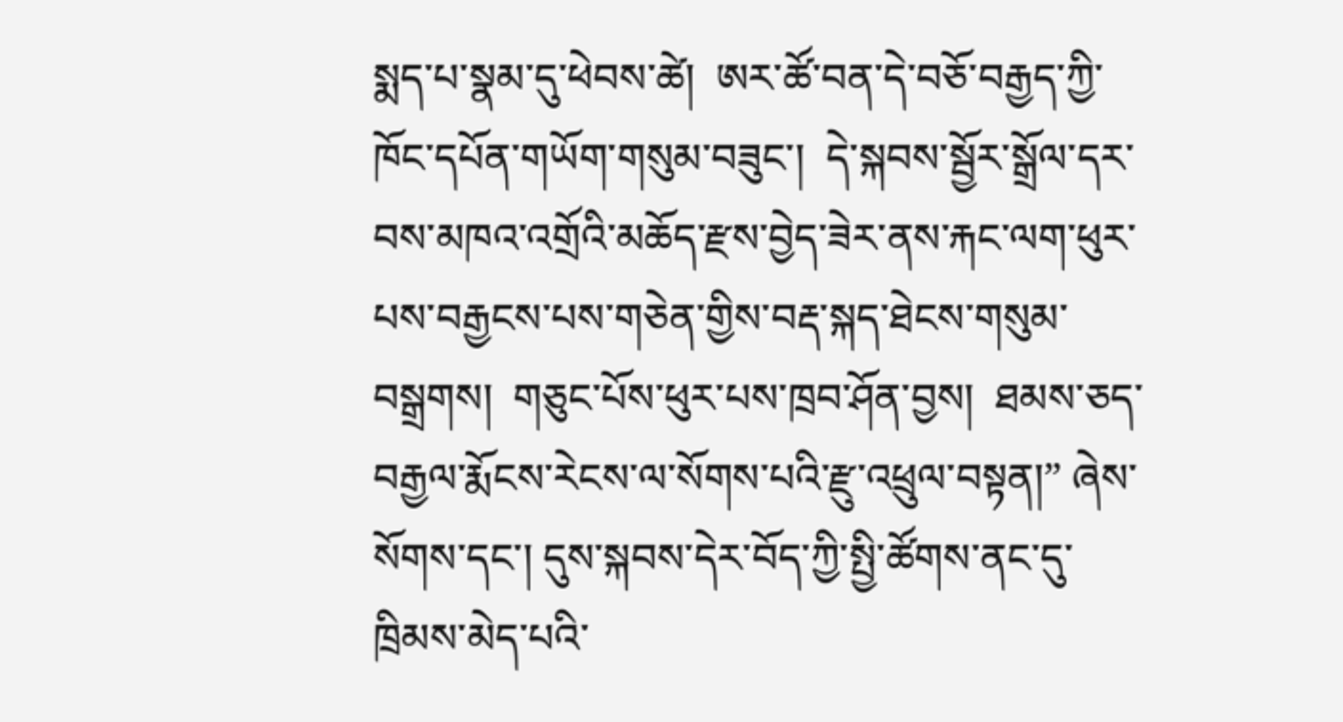སྨད་པ་སྣམ་དུ་ཕེབས་ཚེ།  ཨར་ཚོ་བན་དེ་བཅོ་བརྒྱད་ཀྱི་ཁོང་དཔོན་གཡོག་གསུམ་བཟུང་།  དེ་སྐབས་སྦྱོར་སྒྲོལ་དར་བས་མཁའ་འགྲོའི་མཆོད་རྫས་བྱེད་ཟེར་ནས་རྐང་ལག་ཕུར་པས་བརྒྱངས་པས་གཅེན་གྱིས་བརྡ་སྐད་ཐེངས་གསུམ་བསྒྲགས།  གཅུང་པོས་ཕུར་པས་ཁྲབ་ཤོན་བྱས།  ཐམས་ཅད་བརྒྱལ་རྨོངས་རེངས་ལ་སོགས་པའི་རྫུ་འཕྲུལ་བསྟན།” ཞེས་སོགས་དང་། དུས་སྐབས་དེར་བོད་ཀྱི་སྤྱི་ཚོགས་ནང་དུ་ཁྲིམས་མེད་པའི་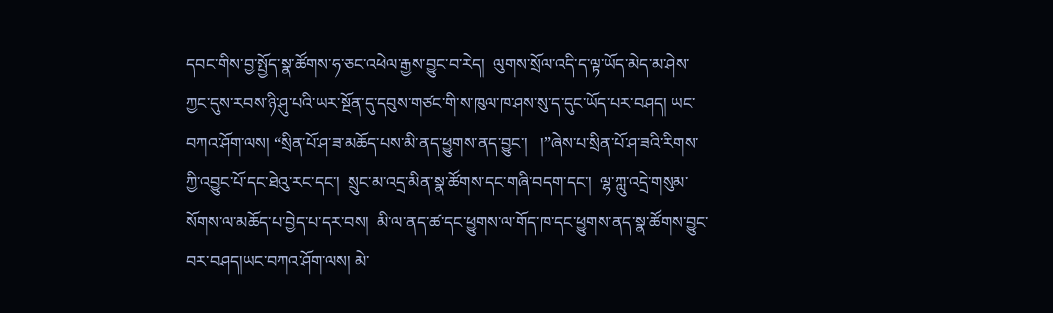དབང་གིས་བྱ་སྤྱོད་སྣ་ཚོགས་ཧ་ཅང་འཕེལ་རྒྱས་བྱུང་བ་རེད།  ལུགས་སྲོལ་འདི་ད་ལྟ་ཡོད་མེད་མ་ཤེས་ཀྱང་དུས་རབས་ཉི་ཤུ་པའི་ཡར་སྔོན་དུ་དབུས་གཙང་གི་ས་ཁུལ་ཁ་ཤས་སུ་ད་དུང་ཡོད་པར་བཤད། ཡང་བཀའ་ཤོག་ལས། “སྲིན་པོ་ཤ་ཟ་མཆོད་པས་མི་ནད་ཕྱུགས་ནད་བྱུང་།   །”ཞེས་པ་སྲིན་པོ་ཤ་ཟའི་རིགས་ཀྱི་འབྱུང་པོ་དང་ཐེའུ་རང་དང་།  སྲུང་མ་འདྲ་མིན་སྣ་ཚོགས་དང་གཞི་བདག་དང་།  ལྷ་ཀླུ་འདྲེ་གསུམ་སོགས་ལ་མཆོད་པ་བྱེད་པ་དར་བས།  མི་ལ་ནད་ཚ་དང་ཕྱུགས་ལ་གོད་ཁ་དང་ཕྱུགས་ནད་སྣ་ཚོགས་བྱུང་བར་བཤད།ཡང་བཀའ་ཤོག་ལས། མེ་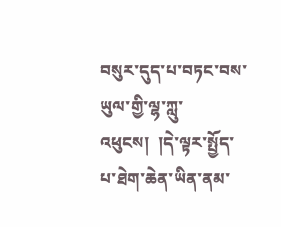བསུར་དུད་པ་བཏང་བས་ཡུལ་གྱི་ལྷ་ཀླུ་འཕུངས།  །དེ་ལྟར་སྤྱོད་པ་ཐེག་ཆེན་ཡིན་ནམ་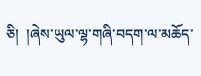ཅི།  །ཞེས་ཡུལ་ལྷ་གཞི་བདག་ལ་མཆོད་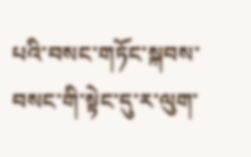པའི་བསང་གཏོང་སྐབས་བསང་གི་སྟེང་དུ་ར་ལུག་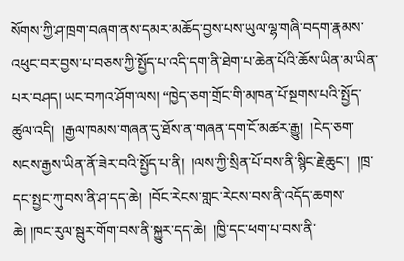སོགས་ཀྱི་ཤ་ཁྲག་བཞག་ནས་དམར་མཆོད་བྱས་པས་ཡུལ་ལྷ་གཞི་བདག་རྣམས་འཕུང་བར་བྱས་པ་བཅས་ཀྱི་སྤྱོད་པ་འདི་དག་ནི་ཐེག་པ་ཆེན་པོའི་ཆོས་ཡིན་མ་ཡིན་པར་བཤད། ཡང་བཀའ་ཤོག་ལས། “ཁྱེད་ཅག་གྲོང་གི་མཁན་པོ་སྔགས་པའི་སྤྱོད་ཚུལ་འདི།  །རྒྱལ་ཁམས་གཞན་དུ་ཐོས་ན་གཞན་དག་ངོ་མཚར་རྒྱུ།  །ངེད་ཅག་སངས་རྒྱས་ཡིན་ནོ་ཟེར་བའི་སྤྱོད་པ་ནི།  །ལས་ཀྱི་སྲིན་པོ་བས་ནི་སྙིང་རྗེ་ཆུང་།  །ཁྲ་དང་སྤྱང་ཀུ་བས་ནི་ཤ་དད་ཆེ།  །བོང་རེངས་གླང་རེངས་བས་ནི་འདོད་ཆགས་ཆེ། །ཁང་རུལ་སྦུར་གོག་བས་ནི་སྐྱུར་དད་ཆེ།  །ཁྱི་དང་ཕག་པ་བས་ནི་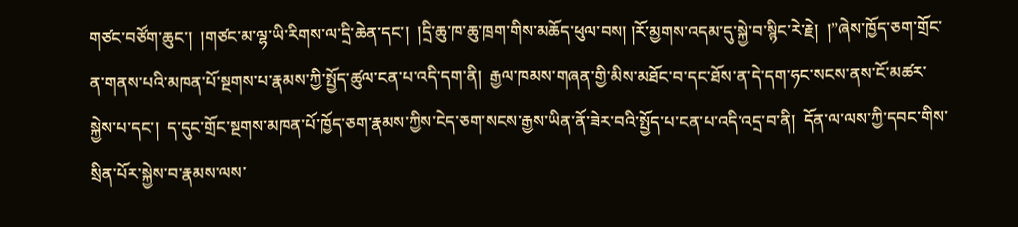གཙང་བཙོག་ཆུང་།  །གཙང་མ་ལྷ་ཡི་རིགས་ལ་དྲི་ཆེན་དང་།  །དྲི་ཆུ་ཁ་ཆུ་ཁྲག་གིས་མཆོད་ཕུལ་བས། །རོ་མྱགས་འདམ་དུ་སྐྱེ་བ་སྙིང་རེ་རྗེ།  །”ཞེས་ཁྱོད་ཅག་གྲོང་ན་གནས་པའི་མཁན་པོ་སྔགས་པ་རྣམས་ཀྱི་སྤྱོད་ཚུལ་ངན་པ་འདི་དག་ནི།  རྒྱལ་ཁམས་གཞན་གྱི་མིས་མཐོང་བ་དང་ཐོས་ན་དེ་དག་ཧང་སངས་ནས་ངོ་མཚར་སྐྱེས་པ་དང་།  ད་དུང་གྲོང་སྔགས་མཁན་པོ་ཁྱོད་ཅག་རྣམས་ཀྱིས་ངེད་ཅག་སངས་རྒྱས་ཡིན་ནོ་ཟེར་བའི་སྤྱོད་པ་ངན་པ་འདི་འདྲ་བ་ནི།  དོན་ལ་ལས་ཀྱི་དབང་གིས་སྲིན་པོར་སྐྱེས་བ་རྣམས་ལས་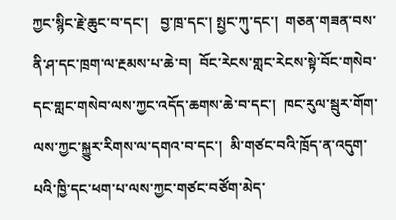ཀྱང་སྙིང་རྗེ་ཆུང་བ་དང་།   བྱ་ཁྲ་དང་། སྤྱང་ཀུ་དང་།  གཅན་གཟན་བས་ནི་ཤ་དང་ཁྲག་ལ་རྔམས་པ་ཆེ་བ།  བོང་རེངས་གླང་རེངས་སྟེ་བོང་གསེབ་དང་གླང་གསེབ་ལས་ཀྱང་འདོད་ཆགས་ཆེ་བ་དང་།  ཁང་རུལ་སྦུར་གོག་ལས་ཀྱང་སྐྱུར་རིགས་ལ་དགའ་བ་དང་།  མི་གཙང་བའི་ཁྲོད་ན་འདུག་པའི་ཁྱི་དང་ཕག་པ་ལས་ཀྱང་གཙང་བཙོག་མེད་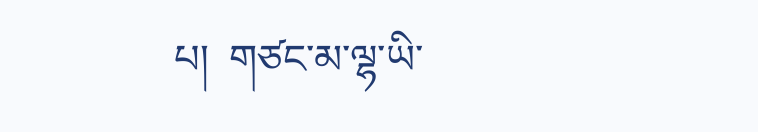པ།  གཙང་མ་ལྷ་ཡི་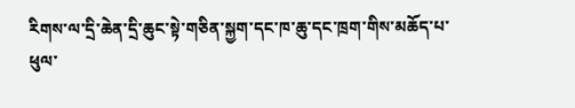རིགས་ལ་དྲི་ཆེན་དྲི་ཆུང་སྟེ་གཅིན་སྐྱག་དང་ཁ་ཆུ་དང་ཁྲག་གིས་མཆོད་པ་ཕུལ་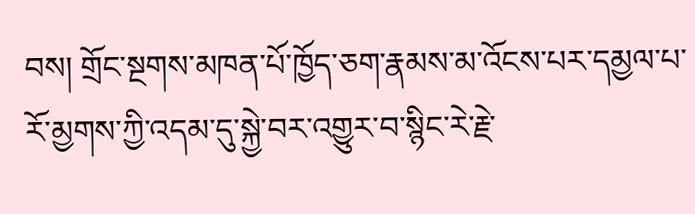བས། གྲོང་སྔགས་མཁན་པོ་ཁྱོད་ཅག་རྣམས་མ་འོངས་པར་དམྱལ་པ་རོ་མྱགས་ཀྱི་འདམ་དུ་སྐྱེ་བར་འགྱུར་བ་སྙིང་རེ་རྗེ་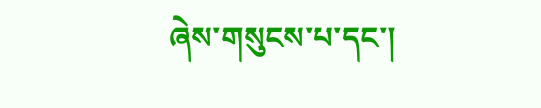ཞེས་གསུངས་པ་དང་།